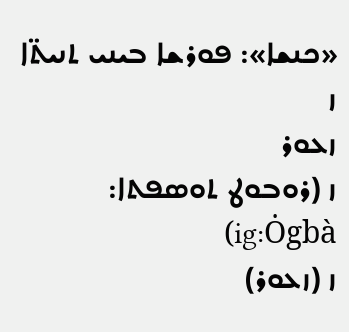«ܟܢܫܐ»: ܦܘܪܫܐ ܒܝܢܝ ܬܢܝܬ̈ܐ
ܙ
ܙܥܘܪ
ܙ (ܪܘܒܘܛ ܬܘܣܦܬܐ: ig:Ȯgbà)
ܙ (ܙܥܘܪ)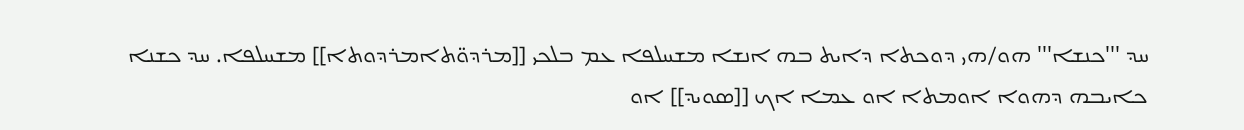ܚܕ '''ܟܢܫܐ''' ܗܘ/ܗܝ ܕܘܟܬܐ ܕܐܝܬ ܒܗ ܐܢܫܐ ܡܫܚܠܦܐ ܥܡ ܒܠܟܝ [[ܡܪܕܘ̈ܬܐܡܪܕܘܬܐ]] ܡܫܚܠܦܐ. ܚܕ ܟܫܢܐ ܟܐܝܒܗ ܕܗܘܐ ܐܘܡܬܐ ܐܘ ܥܡܐ ܐܟ [[ܣܘܝܕ]] ܐܘ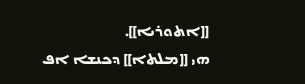[[ܐܬܘܪܝܐ]].
ܗܝ [[ܡܠܬܐ]] ܕܟܢܫܐ ܐܦ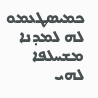ܟܡܝܣܛܥܡܘ ܠܗ ܠܡܕܢܐ ܡܫܚܠܦܐ ܠܗܝ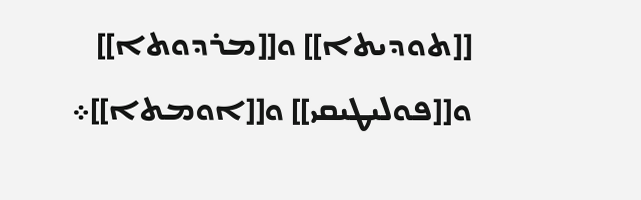[[ܬܘܕܝܬܐ]] ܘ[[ܡܪܕܘܬܐ]] ܘ[[ܦܘܠܝܛܝܩܝ]] ܘ[[ܐܘܡܬܐ]]܀